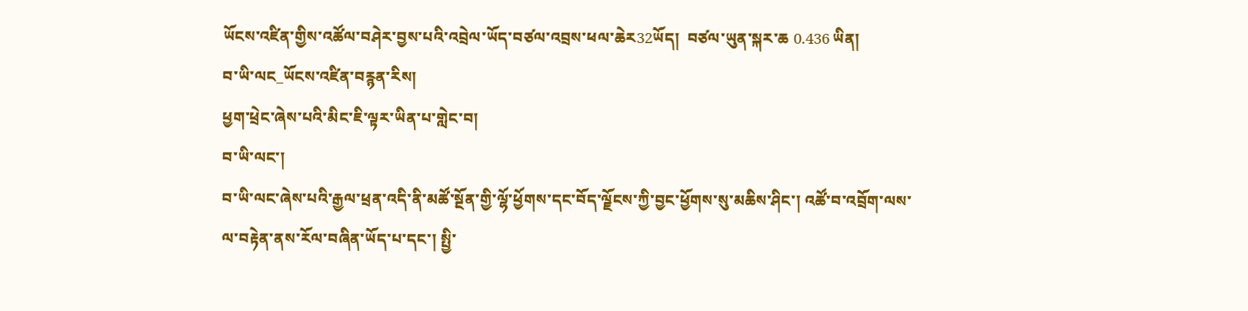ཡོངས་འཛིན་གྱིས་འཚོལ་བཤེར་བྱས་པའི་འབྲེལ་ཡོད་བཙལ་འབྲས་ཕལ་ཆེར32ཡོད།  བཙལ་ཡུན་སྐར་ཆ 0.436 ཡིན།
བ་ཡི་ལང_ཡོངས་འཛིན་བརྙན་རིས།
ཕྱག་ཕྲེང་ཞེས་པའི་མིང་ཇི་ལྟར་ཡིན་པ་གླེང་བ།
བ་ཡི་ལང་།
བ་ཡི་ལང་ཞེས་པའི་རྒྱལ་ཕྲན་འདི་ནི་མཚོ་སྔོན་གྱི་ལྷོ་ཕྱོགས་དང་བོད་ལྗོངས་ཀྱི་བྱང་ཕྱོགས་སུ་མཆིས་ཤིང་། འཚོ་བ་འབྲོག་ལས་ལ་བརྟེན་ནས་རོལ་བཞིན་ཡོད་པ་དང་། སྤྱི་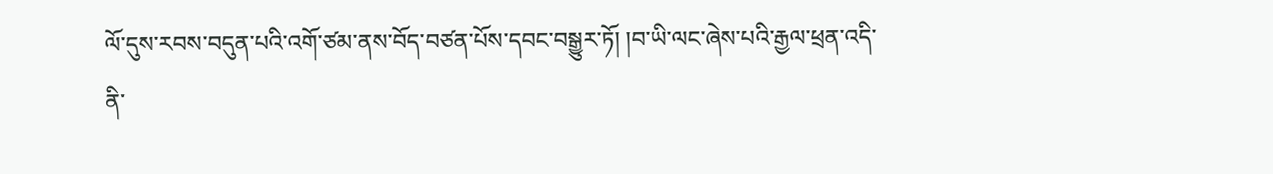ལོ་དུས་རབས་བདུན་པའི་འགོ་ཙམ་ནས་བོད་བཙན་པོས་དབང་བསྒྱུར་ཏོ། །བ་ཡི་ལང་ཞེས་པའི་རྒྱལ་ཕྲན་འདི་ནི་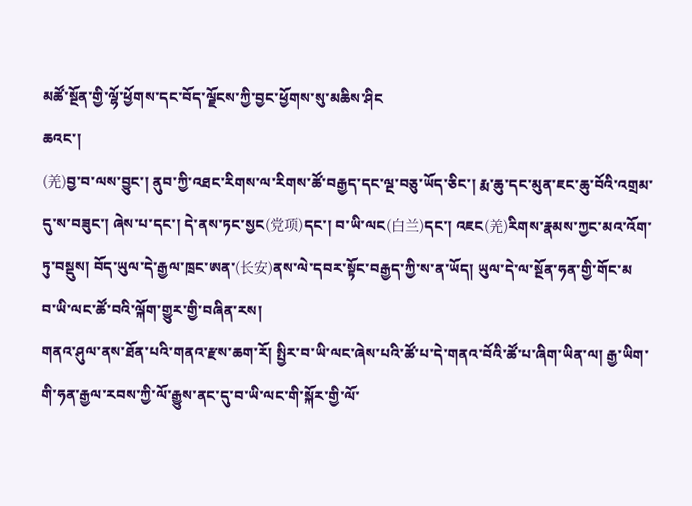མཚོ་སྔོན་གྱི་ལྷོ་ཕྱོགས་དང་བོད་ལྗོངས་ཀྱི་བྱང་ཕྱོགས་སུ་མཆིས་ཤིང
ཆའང་།
(羌)བྱ་བ་ལས་བྱུང་། ནུབ་ཀྱི་འཐང་རིགས་ལ་རིགས་ཚོ་བརྒྱད་དང་ལྔ་བཅུ་ཡོད་ཅིང་། རྨ་ཆུ་དང་མུན་ཇང་ཆུ་བོའི་འགྲམ་དུ་ས་བཟུང་། ཞེས་པ་དང་། དེ་ནས་ཏང་སྱང(党项)དང་། བ་ཡི་ལང(白兰)དང་། འཇང(羌)རིགས་རྣམས་ཀྱང་མའ་འོག་ཏུ་བསྡུས། བོད་ཡུལ་དེ་རྒྱལ་ཁྲང་ཨན་(长安)ནས་ལེ་དབར་སྟོང་བརྒྱད་ཀྱི་ས་ན་ཡོད། ཡུལ་དེ་ལ་སྔོན་ཧན་གྱི་གོང་མ
བ་ཡི་ལང་ཚོ་བའི་ལྐོག་གྱུར་གྱི་བཞིན་རས།
གནའ་ཤུལ་ནས་ཐོན་པའི་གནའ་རྫས་ཆག་རོ། སྤྱིར་བ་ཡི་ལང་ཞེས་པའི་ཚོ་པ་དེ་གནའ་བོའི་ཚོ་པ་ཞིག་ཡིན་ལ། རྒྱ་ཡིག་གི་ཧན་རྒྱལ་རབས་ཀྱི་ལོ་རྒྱུས་ནང་དུ་བ་ཡི་ལང་གི་སྐོར་གྱི་ལོ་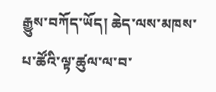རྒྱུས་བཀོད་ཡོད། ཆེད་ལས་མཁས་པ་ཚོའི་ལྟ་ཚུལ་ལ་བ་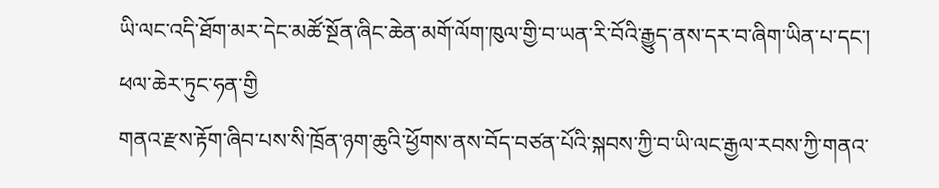ཡི་ལང་འདི་ཐོག་མར་དེང་མཚོ་སྔོན་ཞིང་ཆེན་མགོ་ལོག་ཁུལ་གྱི་བ་ཡན་རི་བོའི་རྒྱུད་ནས་དར་བ་ཞིག་ཡིན་པ་དང་། ཕལ་ཆེར་ཏུང་ཧན་གྱི
གནའ་རྫས་རྟོག་ཞིབ་པས་སི་ཁྲོན་ཉག་ཆུའི་ཕྱོགས་ནས་བོད་བཙན་པོའི་སྐབས་ཀྱི་བ་ཡི་ལང་རྒྱལ་རབས་ཀྱི་གནའ་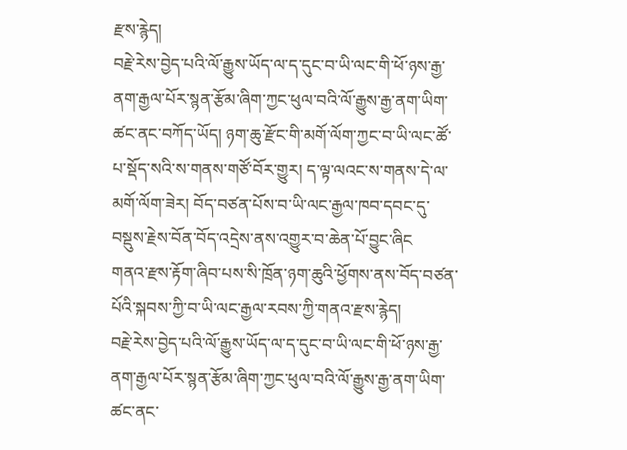རྫས་རྙེད།
བརྗེ་རེས་བྱེད་པའི་ལོ་རྒྱུས་ཡོད་ལ་ད་དུང་བ་ཡི་ལང་གི་ཕོ་ཉས་རྒྱ་ནག་རྒྱལ་པོར་སྙན་རྩོམ་ཞིག་ཀྱང་ཕུལ་བའི་ལོ་རྒྱུས་རྒྱ་ནག་ཡིག་ཚང་ནང་བཀོད་ཡོད། ཉག་ཆུ་རྫོང་གི་མགོ་ལོག་ཀྱང་བ་ཡི་ལང་ཚོ་པ་སྡོད་སའི་ས་གནས་གཙོ་བོར་གྱུར། ད་ལྟ་ལའང་ས་གནས་དེ་ལ་མགོ་ལོག་ཟེར། བོད་བཙན་པོས་བ་ཡི་ལང་རྒྱལ་ཁབ་དབང་དུ་བསྡུས་རྗེས་བོན་བོད་འདྲེས་ནས་འགྱུར་བ་ཆེན་པོ་བྱུང་ཞིང
གནའ་རྫས་རྟོག་ཞིབ་པས་སི་ཁྲོན་ཉག་ཆུའི་ཕྱོགས་ནས་བོད་བཙན་པོའི་སྐབས་ཀྱི་བ་ཡི་ལང་རྒྱལ་རབས་ཀྱི་གནའ་རྫས་རྙེད།
བརྗེ་རེས་བྱེད་པའི་ལོ་རྒྱུས་ཡོད་ལ་ད་དུང་བ་ཡི་ལང་གི་ཕོ་ཉས་རྒྱ་ནག་རྒྱལ་པོར་སྙན་རྩོམ་ཞིག་ཀྱང་ཕུལ་བའི་ལོ་རྒྱུས་རྒྱ་ནག་ཡིག་ཚང་ནང་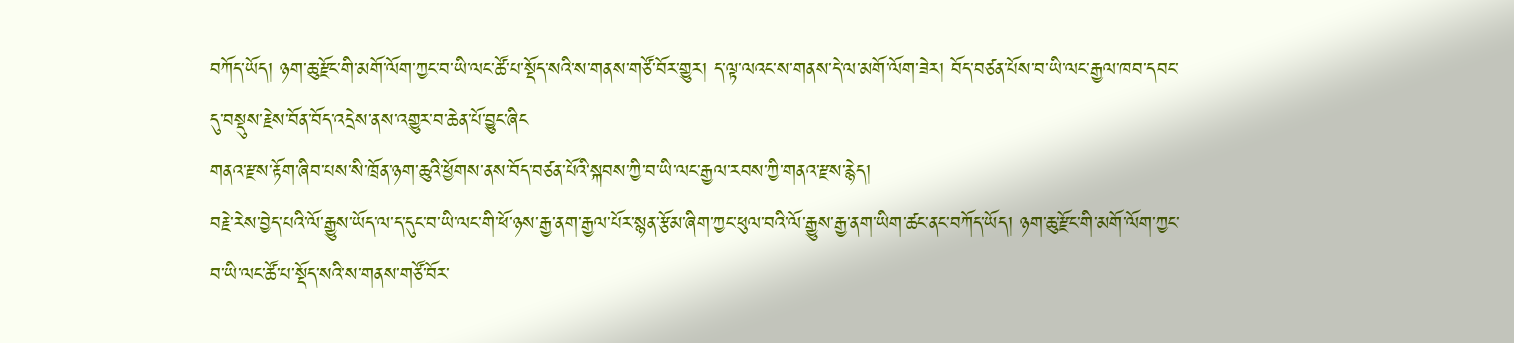བཀོད་ཡོད། ཉག་ཆུ་རྫོང་གི་མགོ་ལོག་ཀྱང་བ་ཡི་ལང་ཚོ་པ་སྡོད་སའི་ས་གནས་གཙོ་བོར་གྱུར། ད་ལྟ་ལའང་ས་གནས་དེ་ལ་མགོ་ལོག་ཟེར། བོད་བཙན་པོས་བ་ཡི་ལང་རྒྱལ་ཁབ་དབང་དུ་བསྡུས་རྗེས་བོན་བོད་འདྲེས་ནས་འགྱུར་བ་ཆེན་པོ་བྱུང་ཞིང
གནའ་རྫས་རྟོག་ཞིབ་པས་སི་ཁྲོན་ཉག་ཆུའི་ཕྱོགས་ནས་བོད་བཙན་པོའི་སྐབས་ཀྱི་བ་ཡི་ལང་རྒྱལ་རབས་ཀྱི་གནའ་རྫས་རྙེད།
བརྗེ་རེས་བྱེད་པའི་ལོ་རྒྱུས་ཡོད་ལ་ད་དུང་བ་ཡི་ལང་གི་ཕོ་ཉས་རྒྱ་ནག་རྒྱལ་པོར་སྙན་རྩོམ་ཞིག་ཀྱང་ཕུལ་བའི་ལོ་རྒྱུས་རྒྱ་ནག་ཡིག་ཚང་ནང་བཀོད་ཡོད། ཉག་ཆུ་རྫོང་གི་མགོ་ལོག་ཀྱང་བ་ཡི་ལང་ཚོ་པ་སྡོད་སའི་ས་གནས་གཙོ་བོར་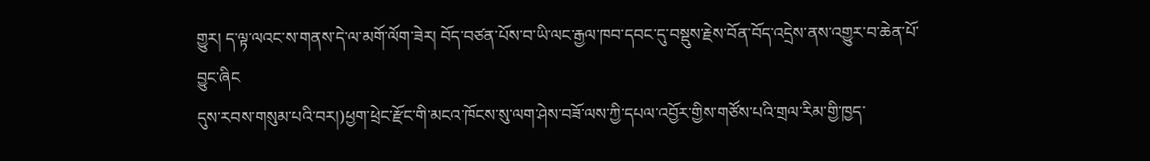གྱུར། ད་ལྟ་ལའང་ས་གནས་དེ་ལ་མགོ་ལོག་ཟེར། བོད་བཙན་པོས་བ་ཡི་ལང་རྒྱལ་ཁབ་དབང་དུ་བསྡུས་རྗེས་བོན་བོད་འདྲེས་ནས་འགྱུར་བ་ཆེན་པོ་བྱུང་ཞིང
དུས་རབས་གསུམ་པའི་བར།)ཕྱག་ཕྲེང་རྫོང་གི་མངའ་ཁོངས་སུ་ལག་ཤེས་བཟོ་ལས་ཀྱི་དཔལ་འབྱོར་གྱིས་གཙོས་པའི་གྲལ་རིམ་གྱི་ཁྱད་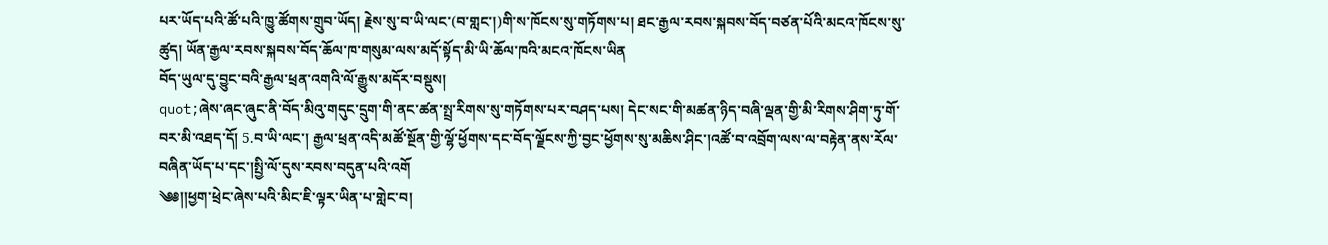པར་ཡོད་པའི་ཚོ་པའི་ཁྱུ་ཚོགས་གྲུབ་ཡོད། རྗེས་སུ་བ་ཡི་ལང་(བ་གླང་།)གི་ས་ཁོངས་སུ་གཏོགས་པ། ཐང་རྒྱལ་རབས་སྐབས་བོད་བཙན་པོའི་མངའ་ཁོངས་སུ་ཚུད། ཡོན་རྒྱལ་རབས་སྐབས་བོད་ཆོལ་ཁ་གསུམ་ལས་མདོ་སྟོད་མི་ཡི་ཆོལ་ཁའི་མངའ་ཁོངས་ཡིན
བོད་ཡུལ་དུ་བྱུང་བའི་རྒྱལ་ཕྲན་འགའི་ལོ་རྒྱུས་མདོར་བསྡུས།
quot;ཞེས་ཞང་ཞུང་ནི་བོད་མིའུ་གདུང་དྲུག་གི་ནང་ཚན་སྤྲ་རིགས་སུ་གཏོགས་པར་བཤད་པས། དེང་སང་གི་མཚན་ཉིད་བཞི་ལྡན་གྱི་མི་རིགས་ཤིག་ཏུ་གོ་བར་མི་འཐད་དོ། 5.བ་ཡི་ལང་། རྒྱལ་ཕྲན་འདི་མཚོ་སྔོན་གྱི་ལྷོ་ཕྱོགས་དང་བོད་ལྗོངས་ཀྱི་བྱང་ཕྱོགས་སུ་མཆིས་ཤིང་།འཚོ་བ་འབྲོག་ལས་ལ་བརྟེན་ནས་རོལ་བཞིན་ཡོད་པ་དང་།སྤྱི་ལོ་དུས་རབས་བདུན་པའི་འགོ
༄༅།།ཕྱག་ཕྲེང་ཞེས་པའི་མིང་ཇི་ལྟར་ཡིན་པ་གླེང་བ།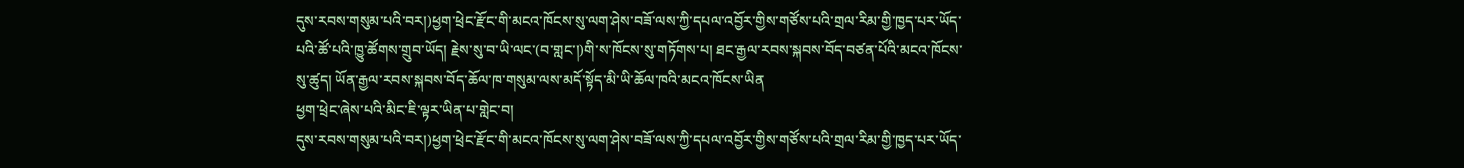དུས་རབས་གསུམ་པའི་བར།)ཕྱག་ཕྲེང་རྫོང་གི་མངའ་ཁོངས་སུ་ལག་ཤེས་བཟོ་ལས་ཀྱི་དཔལ་འབྱོར་གྱིས་གཙོས་པའི་གྲལ་རིམ་གྱི་ཁྱད་པར་ཡོད་པའི་ཚོ་པའི་ཁྱུ་ཚོགས་གྲུབ་ཡོད། རྗེས་སུ་བ་ཡི་ལང་(བ་གླང་།)གི་ས་ཁོངས་སུ་གཏོགས་པ། ཐང་རྒྱལ་རབས་སྐབས་བོད་བཙན་པོའི་མངའ་ཁོངས་སུ་ཚུད། ཡོན་རྒྱལ་རབས་སྐབས་བོད་ཆོལ་ཁ་གསུམ་ལས་མདོ་སྟོད་མི་ཡི་ཆོལ་ཁའི་མངའ་ཁོངས་ཡིན
ཕྱག་ཕྲེང་ཞེས་པའི་མིང་ཇི་ལྟར་ཡིན་པ་གླེང་བ།
དུས་རབས་གསུམ་པའི་བར།)ཕྱག་ཕྲེང་རྫོང་གི་མངའ་ཁོངས་སུ་ལག་ཤེས་བཟོ་ལས་ཀྱི་དཔལ་འབྱོར་གྱིས་གཙོས་པའི་གྲལ་རིམ་གྱི་ཁྱད་པར་ཡོད་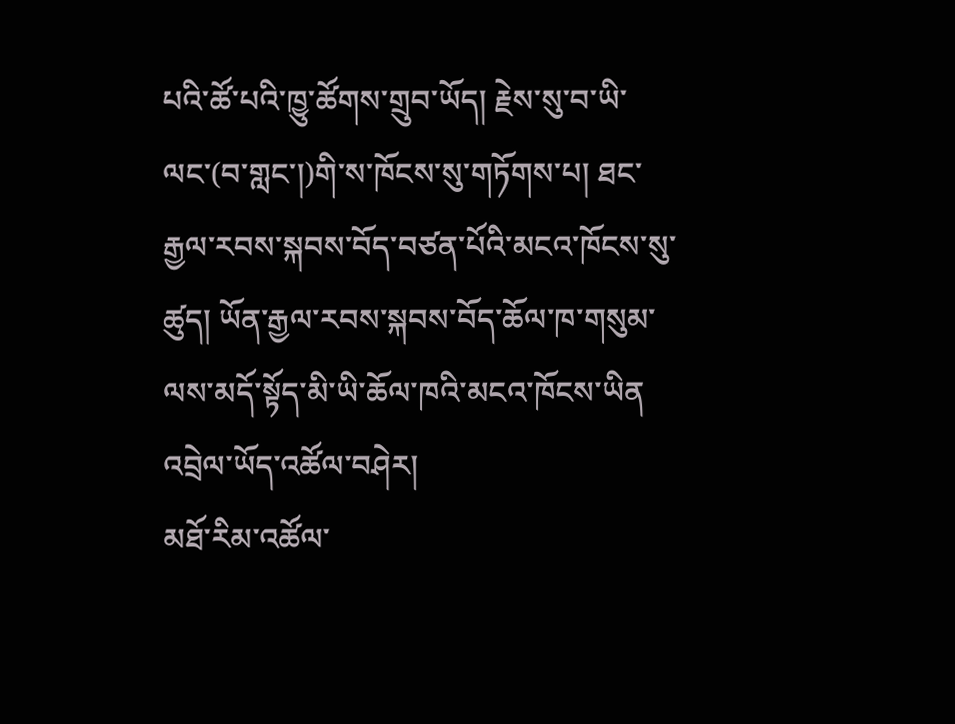པའི་ཚོ་པའི་ཁྱུ་ཚོགས་གྲུབ་ཡོད། རྗེས་སུ་བ་ཡི་ལང་(བ་གླང་།)གི་ས་ཁོངས་སུ་གཏོགས་པ། ཐང་རྒྱལ་རབས་སྐབས་བོད་བཙན་པོའི་མངའ་ཁོངས་སུ་ཚུད། ཡོན་རྒྱལ་རབས་སྐབས་བོད་ཆོལ་ཁ་གསུམ་ལས་མདོ་སྟོད་མི་ཡི་ཆོལ་ཁའི་མངའ་ཁོངས་ཡིན
འབྲེལ་ཡོད་འཚོལ་བཤེར།
མཐོ་རིམ་འཚོལ་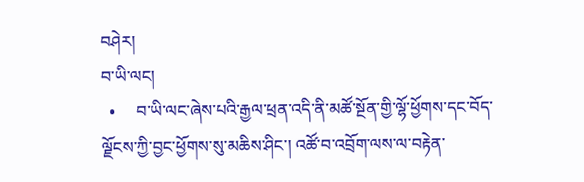བཤེར།
བ་ཡི་ལང།
  •     བ་ཡི་ལང་ཞེས་པའི་རྒྱལ་ཕྲན་འདི་ནི་མཚོ་སྔོན་གྱི་ལྷོ་ཕྱོགས་དང་བོད་ལྗོངས་ཀྱི་བྱང་ཕྱོགས་སུ་མཆིས་ཤིང་། འཚོ་བ་འབྲོག་ལས་ལ་བརྟེན་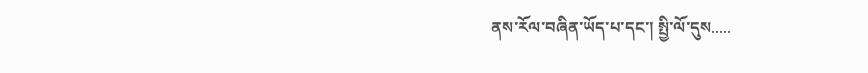ནས་རོལ་བཞིན་ཡོད་པ་དང་། སྤྱི་ལོ་དུས.....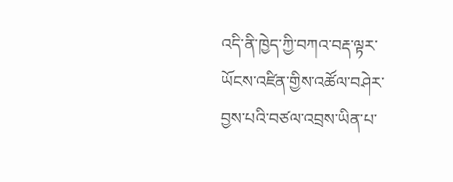འདི་ནི་ཁྱེད་ཀྱི་བཀའ་བརྡ་ལྟར་ཡོངས་འཛིན་གྱིས་འཚོལ་བཤེར་བྱས་པའི་བཙལ་འབྲས་ཡིན་པ་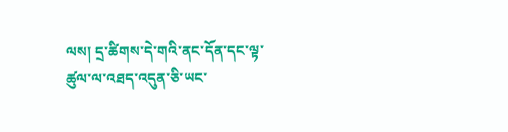ལས། དྲ་ཚིགས་དེ་གའི་ནང་དོན་དང་ལྟ་ཚུལ་ལ་འཐད་འདུན་ཅི་ཡང་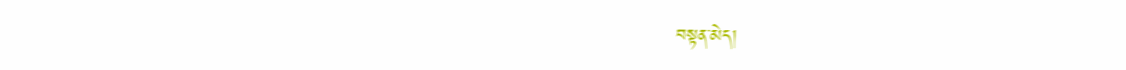བསྟན་མེད།